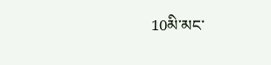10མི་མང་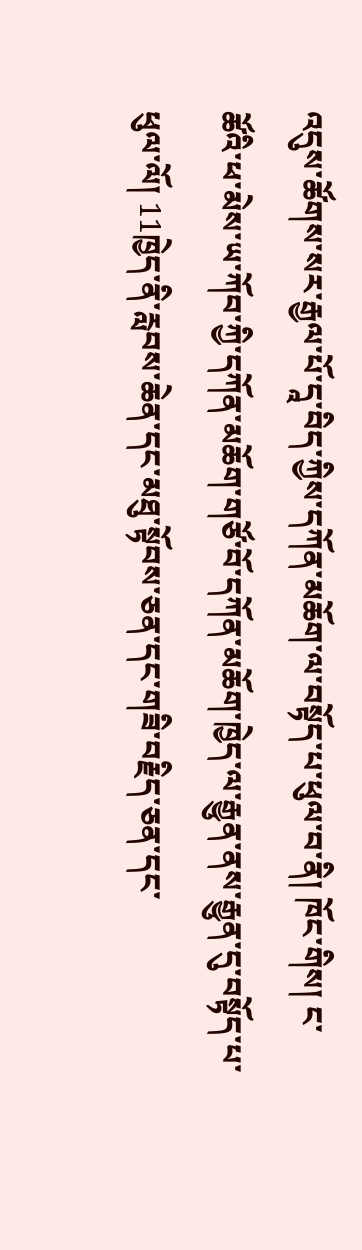འདུས་ཚོགས་སར་རྒྱལ་པོ་དཱ་བིད་ཀྱིས་དཀོན་མཆོག་ལ་བསྟོད་པ་ཕུལ་བ་ནི། ཁོང་གིས། ང་ཚོའི་ཕ་མེས་ཡ་ཀོབ་ཀྱི་དཀོན་མཆོག་གཙོ་བོ་དཀོན་མཆོག་ཁྱེད་ལ་རྒྱུན་ནས་རྒྱུན་དུ་བསྟོད་པ་ཕུལ་ལོ། 11ཁྱེད་ནི་རླབས་ཆེན་དང་མཐུ་སྟོབས་ཅན་དང་གཟི་བརྗིད་ཅན་དང་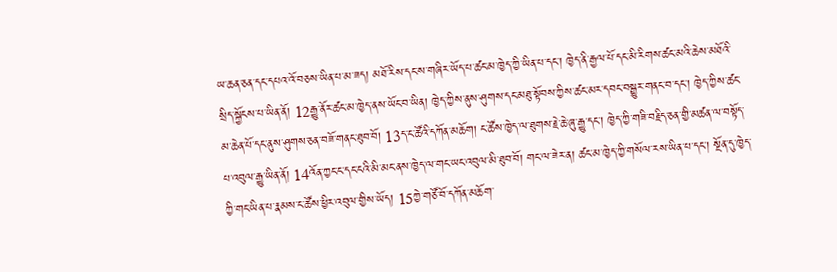ཡ་ཆན་ཅན་དང་དཔའ་འོ་བཅས་ཡིན་པ་མ་ཟད། མཐོ་རིས་དང་ས་གཞིར་ཡོད་པ་ཚང་མ་ཁྱེད་ཀྱི་ཡིན་པ་དང་། ཁྱེད་ནི་རྒྱལ་པོ་དང་མི་རིགས་ཚང་མའི་ཆེས་མཐོའི་སྲིད་སྐྱོངས་པ་ཡིན་ནོ། 12རྒྱུ་ནོར་ཚང་མ་ཁྱེད་ནས་ཡོང་བ་ཡིན། ཁྱེད་ཀྱིས་ནུས་ཤུགས་དང་མཐུ་སྟོབས་ཀྱིས་ཚང་མར་དབང་བསྒྱུར་གནང་བ་དང་། ཁྱེད་ཀྱིས་ཚང་མ་ཆེན་པོ་དང་ནུས་ཤུགས་ཅན་བཟོ་གནང་ཐུབ་བོ། 13ད་ང་ཚོའི་དཀོན་མཆོག། ང་ཚོས་ཁྱེད་ལ་ཐུགས་རྗེ་ཆེ་ཞུ་རྒྱུ་དང་། ཁྱེད་ཀྱི་གཟི་བརྗིད་ཅན་གྱི་མཚན་ལ་བསྟོད་པ་འབུལ་རྒྱུ་ཡིན་ནོ། 14འོན་ཀྱང་ང་དང་ངའི་མི་མང་ནས་ཁྱེད་ལ་གང་ཡང་འབུལ་མི་ཐུབ་བོ། གང་ལ་ཟེར་ན། ཚང་མ་ཁྱེད་ཀྱི་གསོལ་རས་ཡིན་པ་དང་། སྔོན་དུ་ཁྱེད་ཀྱི་གང་ཡིན་པ་རྣམས་ང་ཚོས་ཕྱིར་འབུལ་གྱིས་ཡོད། 15ཀྱེ་གཙོ་བོ་དཀོན་མཆོག་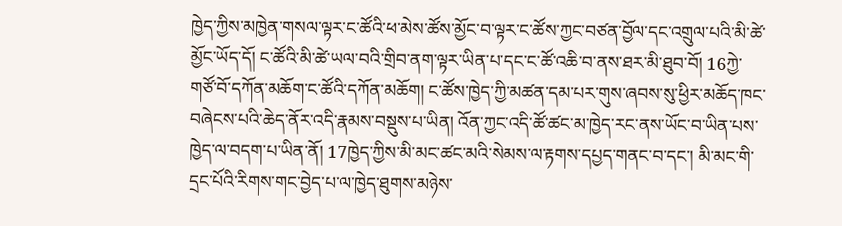ཁྱེད་ཀྱིས་མཁྱེན་གསལ་ལྟར་ང་ཚོའི་ཕ་མེས་ཚོས་མྱོང་བ་ལྟར་ང་ཚོས་ཀྱང་བཙན་བྱོལ་དང་འགྲུལ་པའི་མི་ཚེ་མྱོང་ཡོད་དོ། ང་ཚོའི་མི་ཚེ་ཡལ་བའི་གྲིབ་ནག་ལྟར་ཡིན་པ་དང་ང་ཚོ་འཆི་བ་ནས་ཐར་མི་ཐུབ་བོ། 16ཀྱེ་གཙོ་བོ་དཀོན་མཆོག་ང་ཚོའི་དཀོན་མཆོག། ང་ཚོས་ཁྱེད་ཀྱི་མཚན་དམ་པར་གུས་ཞབས་སུ་ཕྱིར་མཆོད་ཁང་བཞེངས་པའི་ཆེད་ནོར་འདི་རྣམས་བསྡུས་པ་ཡིན། འོན་ཀྱང་འདི་ཚོ་ཚང་མ་ཁྱེད་རང་ནས་ཡོང་བ་ཡིན་པས་ཁྱེད་ལ་བདག་པ་ཡིན་ནོ། 17ཁྱེད་ཀྱིས་མི་མང་ཚང་མའི་སེམས་ལ་རྟགས་དཔྱད་གནང་བ་དང་། མི་མང་གི་དྲང་པོའི་རིགས་གང་བྱེད་པ་ལ་ཁྱེད་ཐུགས་མཉེས་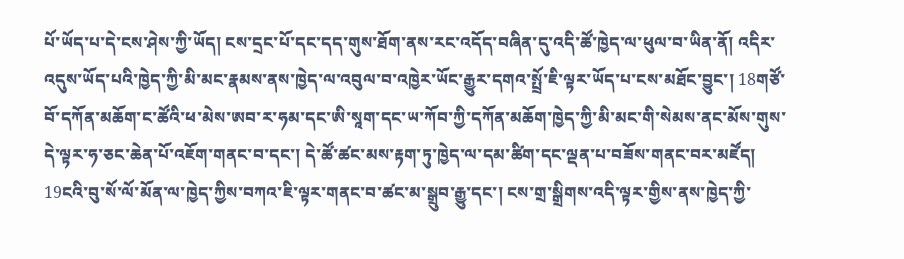པོ་ཡོད་པ་དེ་ངས་ཤེས་ཀྱི་ཡོད། ངས་དྲང་པོ་དང་དད་གུས་ཐོག་ནས་རང་འདོད་བཞིན་དུ་འདི་ཚོ་ཁྱེད་ལ་ཕུལ་བ་ཡིན་ནོ། འདིར་འདུས་ཡོད་པའི་ཁྱེད་ཀྱི་མི་མང་རྣམས་ནས་ཁྱེད་ལ་འབུལ་བ་འཁྱེར་ཡོང་རྒྱུར་དགའ་སྤྲོ་ཇི་ལྟར་ཡོད་པ་ངས་མཐོང་བྱུང་། 18གཙོ་བོ་དཀོན་མཆོག་ང་ཚོའི་ཕ་མེས་ཨབ་ར་ཧམ་དང་ཨི་སཱག་དང་ཡ་ཀོབ་ཀྱི་དཀོན་མཆོག་ཁྱེད་ཀྱི་མི་མང་གི་སེམས་ནང་མོས་གུས་དེ་ལྟར་ཧ་ཅང་ཆེན་པོ་འཇོག་གནང་བ་དང་། དེ་ཚོ་ཚང་མས་རྟག་ཏུ་ཁྱེད་ལ་དམ་ཚིག་དང་ལྡན་པ་བཟོས་གནང་བར་མཛོད། 19ངའི་བུ་སོ་ལོ་མོན་ལ་ཁྱེད་ཀྱིས་བཀའ་ཇི་ལྟར་གནང་བ་ཚང་མ་སྒྲུབ་རྒྱུ་དང་། ངས་གྲ་སྒྲིགས་འདི་ལྟར་གྱིས་ནས་ཁྱེད་ཀྱི་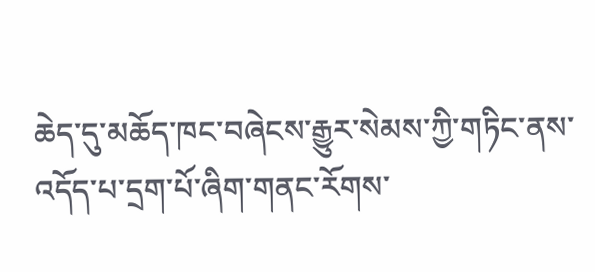ཆེད་དུ་མཆོད་ཁང་བཞེངས་རྒྱུར་སེམས་ཀྱི་གཏིང་ནས་འདོད་པ་དྲག་པོ་ཞིག་གནང་རོགས་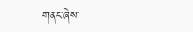གནང་ཞེས་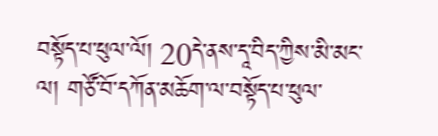བསྟོད་པ་ཕུལ་ལོ། 20དེ་ནས་དཱ་བིད་ཀྱིས་མི་མང་ལ། གཙོ་བོ་དཀོན་མཆོག་ལ་བསྟོད་པ་ཕུལ་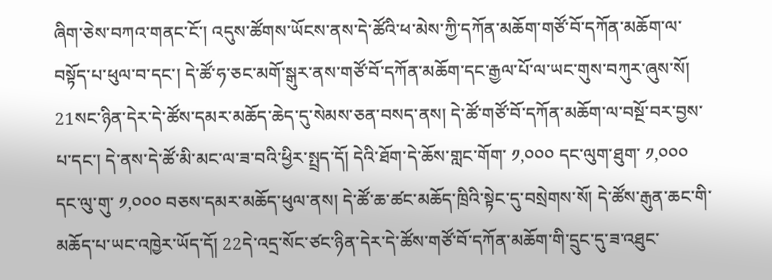ཞིག་ཅེས་བཀའ་གནང་ངོ་། འདུས་ཚོགས་ཡོངས་ནས་དེ་ཚོའི་ཕ་མེས་ཀྱི་དཀོན་མཆོག་གཙོ་བོ་དཀོན་མཆོག་ལ་བསྟོད་པ་ཕུལ་བ་དང་། དེ་ཚོ་ཧ་ཅང་མགོ་སྒུར་ནས་གཙོ་བོ་དཀོན་མཆོག་དང་རྒྱལ་པོ་ལ་ཡང་གུས་བཀུར་ཞུས་སོ། 21སང་ཉིན་དེར་དེ་ཚོས་དམར་མཆོད་ཆེད་དུ་སེམས་ཅན་བསད་ནས། དེ་ཚོ་གཙོ་བོ་དཀོན་མཆོག་ལ་བསྔོ་བར་བྱས་པ་དང་། དེ་ནས་དེ་ཚོ་མི་མང་ལ་ཟ་བའི་ཕྱིར་སྤྲད་དོ། དེའི་ཐོག་དེ་ཆོས་གླང་གོག་ ༡,༠༠༠ དང་ལུག་ཐུག་ ༡,༠༠༠ དང་ལུ་གུ་ ༡,༠༠༠ བཅས་དམར་མཆོད་ཕུལ་ནས། དེ་ཚོ་ཆ་ཚང་མཆོད་ཁྲིའི་སྟེང་དུ་བསྲེགས་སོ། དེ་ཚོས་རྒུན་ཆང་གི་མཆོད་པ་ཡང་འཁྱེར་ཡོད་དོ། 22དེ་འདྲ་སོང་ཙང་ཉིན་དེར་དེ་ཚོས་གཙོ་བོ་དཀོན་མཆོག་གི་དྲུང་དུ་ཟ་འཐུང་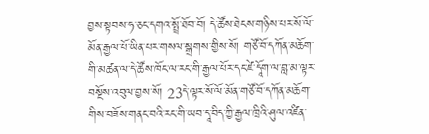བྱས་སྟབས་ཧ་ཅང་དགའ་སྤྲོ་ཐོབ་བོ། དེ་ཚོས་ཐེངས་གཉིས་པར་སོ་ལོ་མོན་རྒྱལ་པོ་ཡིན་པར་གསལ་སྒྲགས་གྱིས་སོ། གཙོ་བོ་དཀོན་མཆོག་གི་མཚན་ལ་དེ་ཚོས་ཁོང་ལ་རང་གི་རྒྱལ་པོར་དང་ཛེ་དཱོག་ལ་བླ་མ་ལྟར་བསྔོས་འབུལ་བྱས་སོ། 23དེ་ལྟར་སོ་ལོ་མོན་གཙོ་བོ་དཀོན་མཆོག་གིས་བཟོས་གནང་བའི་རང་གི་ཡབ་དཱ་བིད་ཀྱི་རྒྱལ་ཁྲིའི་ཤུལ་འཛིན་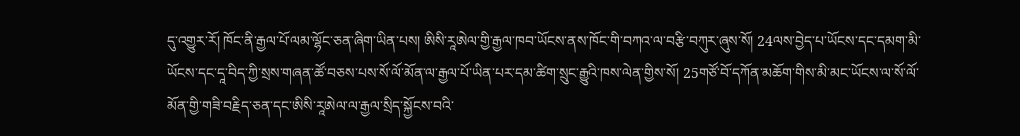དུ་འགྱུར་རོ། ཁོང་ནི་རྒྱལ་པོ་ལམ་ལྷོང་ཅན་ཞིག་ཡིན་པས། ཨིསི་རཱཨེལ་གྱི་རྒྱལ་ཁབ་ཡོངས་ནས་ཁོང་གི་བཀའ་ལ་བརྩི་བཀུར་ཞུས་སོ། 24ལས་བྱེད་པ་ཡོངས་དང་དམག་མི་ཡོངས་དང་དཱ་བིད་ཀྱི་སྲས་གཞན་ཚོ་བཅས་པས་སོ་ལོ་མོན་ལ་རྒྱལ་པོ་ཡིན་པར་དམ་ཚིག་སྲུང་རྒྱུའི་ཁས་ལེན་གྱིས་སོ། 25གཙོ་བོ་དཀོན་མཆོག་གིས་མི་མང་ཡོངས་ལ་སོ་ལོ་མོན་གྱི་གཟི་བརྗིད་ཅན་དང་ཨིསི་རཱཨེལ་ལ་རྒྱལ་སྲིད་སྐྱོངས་བའི་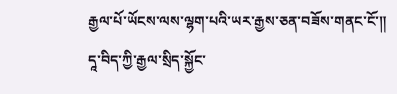རྒྱལ་པོ་ཡོངས་ལས་ལྷག་པའི་ཡར་རྒྱས་ཅན་བཟོས་གནང་ངོ་༎
དཱ་བིད་ཀྱི་རྒྱལ་སྲིད་སྐྱོང་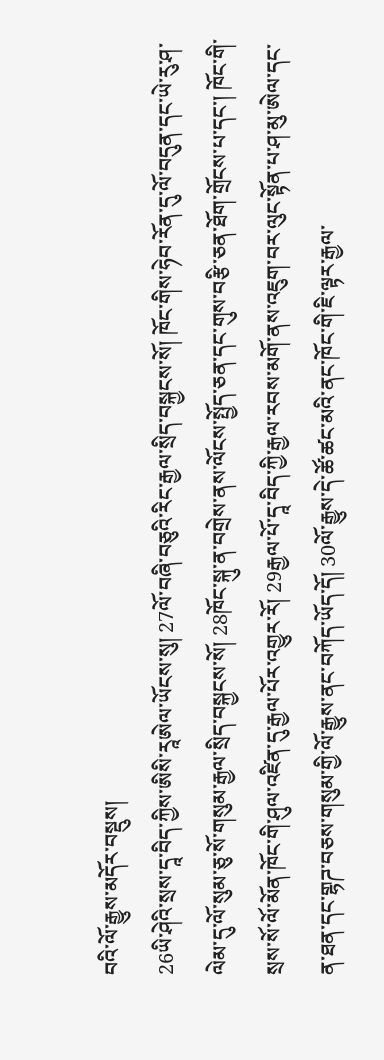བའི་ལོ་རྒྱུས་མདོར་བསྡུས།
26ཡི་ཤེའི་སྲས་དཱ་བིད་ཀྱིས་ཨིསི་རཱཨེལ་ཡོངས་སུ། 27ལོ་བཞི་བཅུའི་རིང་རྒྱལ་སྲིད་བསྐྱངས་སོ། ཁོང་གིས་ཧེབ་རོན་དུ་ལོ་བདུན་དང་ཡེ་རུ་ཤ་ལེམ་དུ་ལོ་སུམ་ཅུ་སོ་གསུམ་རྒྱལ་སྲིད་བསྐྱངས་སོ། 28ཁོང་སྐུ་ན་བགྲེས་ནས་ལོངས་སྤྱོད་ཅན་དང་གུས་བརྩི་ཅན་ཐོག་གྲོངས་པ་དང་། ཁོང་གི་སྲས་སོ་ལོ་མོན་ཁོང་གི་ཤུལ་འཛིན་དུ་རྒྱལ་པོར་འགྱུར་རོ། 29རྒྱལ་པོ་དཱ་བིད་ཀྱི་རྒྱལ་རབས་མགོ་ནས་འཇུག་བར་ལུང་སྟོན་པ་ཤ་མུ་ཨེལ་དང་ན་ཐན་དང་གྷཌ་བཅས་གསུམ་གྱི་ལོ་རྒྱུས་ནང་བཀོད་ཡོད་དོ། 30ལོ་རྒྱུས་དེ་ཚོ་ཚང་མའི་ནང་ཁོང་གི་ཇི་ལྟར་རྒྱལ་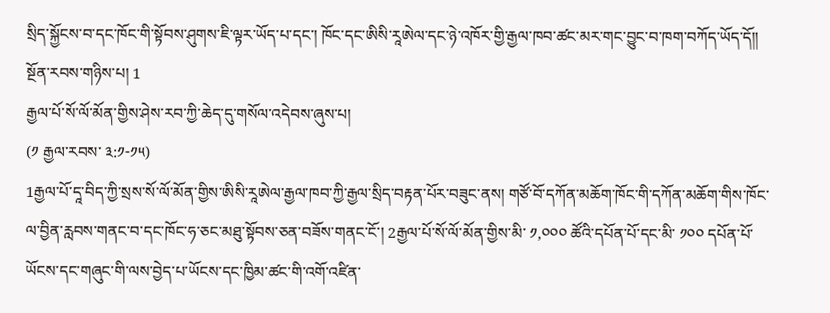སྲིད་སྐྱོངས་བ་དང་ཁོང་གི་སྟོབས་ཤུགས་ཇི་ལྟར་ཡོད་པ་དང་། ཁོང་དང་ཨིསི་རཱཨེལ་དང་ཉེ་འཁོར་གྱི་རྒྱལ་ཁབ་ཚང་མར་གང་བྱུང་བ་ཁག་བཀོད་ཡོད་དོ༎
སྔོན་རབས་གཉིས་པ། 1
རྒྱལ་པོ་སོ་ལོ་མོན་གྱིས་ཤེས་རབ་ཀྱི་ཆེད་དུ་གསོལ་འདེབས་ཞུས་པ།
(༡ རྒྱལ་རབས་ ༣:༡-༡༥)
1རྒྱལ་པོ་དཱ་བིད་ཀྱི་སྲས་སོ་ལོ་མོན་གྱིས་ཨིསི་རཱཨེལ་རྒྱལ་ཁབ་ཀྱི་རྒྱལ་སྲིད་བརྟན་པོར་བཟུང་ནས། གཙོ་བོ་དཀོན་མཆོག་ཁོང་གི་དཀོན་མཆོག་གིས་ཁོང་ལ་བྱིན་རླབས་གནང་བ་དང་ཁོང་ཧ་ཅང་མཐུ་སྟོབས་ཅན་བཟོས་གནང་ངོ་། 2རྒྱལ་པོ་སོ་ལོ་མོན་གྱིས་མི་ ༡,༠༠༠ ཚོའི་དཔོན་པོ་དང་མི་ ༡༠༠ དཔོན་པོ་ཡོངས་དང་གཞུང་གི་ལས་བྱེད་པ་ཡོངས་དང་ཁྱིམ་ཚང་གི་འགོ་འཛིན་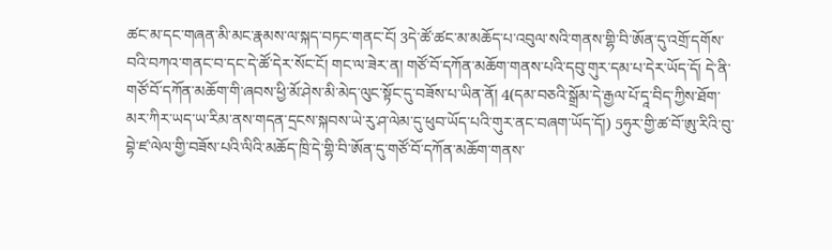ཚང་མ་དང་གཞན་མི་མང་རྣམས་ལ་སྐད་བཏང་གནང་ངོ། 3དེ་ཚོ་ཚང་མ་མཆོད་པ་འབུལ་སའི་གནས་གྷི་བི་ཨོན་དུ་འགྲོ་དགོས་བའི་བཀའ་གནང་བ་དང་དེ་ཚོ་དེར་སོང་ངོ། གང་ལ་ཟེར་ན། གཙོ་བོ་དཀོན་མཆོག་གནས་པའི་དབུ་གུར་དམ་པ་དེར་ཡོད་དོ། དེ་ནི་གཙོ་བོ་དཀོན་མཆོག་གི་ཞབས་ཕྱི་མོ་ཤེས་མི་མེད་ལུང་སྟོང་དུ་བཟོས་པ་ཡིན་ནོ། 4(དམ་བཅའི་སྒྲོམ་དེ་རྒྱལ་པོ་དཱ་བིད་ཀྱིས་ཐོག་མར་ཀིར་ཡད་ཡ་རིམ་ནས་གདན་དྲངས་སྐབས་ཡེ་རུ་ཤ་ལེམ་དུ་ཕུབ་ཡོད་པའི་གུར་ནང་བཞག་ཡོད་དོ།) 5ཧུར་གྱི་ཚ་བོ་ཨུ་རིའི་བུ་བྷེ་ཛ་ལེལ་གྱི་བཟོས་པའི་ལིའི་མཆོད་ཁྲི་དེ་གྷི་བི་ཨོན་དུ་གཙོ་བོ་དཀོན་མཆོག་གནས་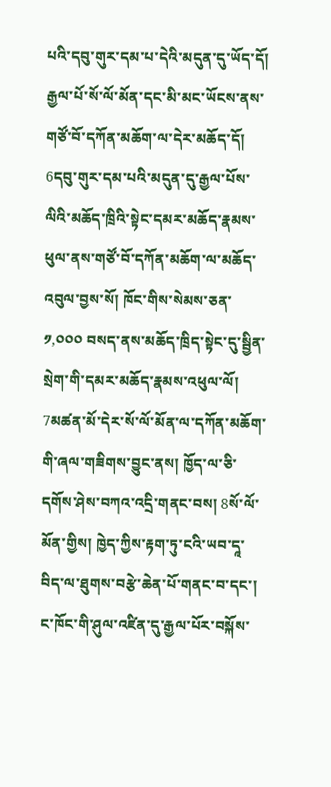པའི་དབུ་གུར་དམ་པ་དེའི་མདུན་དུ་ཡོད་དོ། རྒྱལ་པོ་སོ་ལོ་མོན་དང་མི་མང་ཡོངས་ནས་གཙོ་བོ་དཀོན་མཆོག་ལ་དེར་མཆོད་དོ། 6དབུ་གུར་དམ་པའི་མདུན་དུ་རྒྱལ་པོས་ལིའི་མཆོད་ཁྲིའི་སྟེང་དམར་མཆོད་རྣམས་ཕུལ་ནས་གཙོ་བོ་དཀོན་མཆོག་ལ་མཆོད་འབུལ་བྱས་སོ། ཁོང་གིས་སེམས་ཅན་ ༡,༠༠༠ བསད་ནས་མཆོད་ཁྲིད་སྟེང་དུ་སྦྱིན་སྲེག་གི་དམར་མཆོད་རྣམས་འཕུལ་ལོ། 7མཚན་མོ་དེར་སོ་ལོ་མོན་ལ་དཀོན་མཆོག་གི་ཞལ་གཟིགས་བྱུང་ནས། ཁྱོད་ལ་ཅི་དགོས་ཤེས་བཀའ་འདྲི་གནང་བས། 8སོ་ལོ་མོན་གྱིས། ཁྱེད་ཀྱིས་རྟག་ཏུ་ངའི་ཡབ་དཱ་བིད་ལ་ཐུགས་བརྩེ་ཆེན་པོ་གནང་བ་དང་། ང་ཁོང་གི་ཤུལ་འཛིན་དུ་རྒྱལ་པོར་བསྐོས་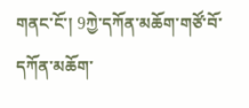གནང་ངོ་། 9ཀྱེ་དཀོན་མཆོག་གཙོ་བོ་དཀོན་མཆོག་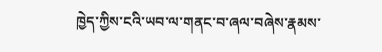ཁྱེད་ཀྱིས་ངའི་ཡབ་ལ་གནང་བ་ཞལ་བཞེས་རྣམས་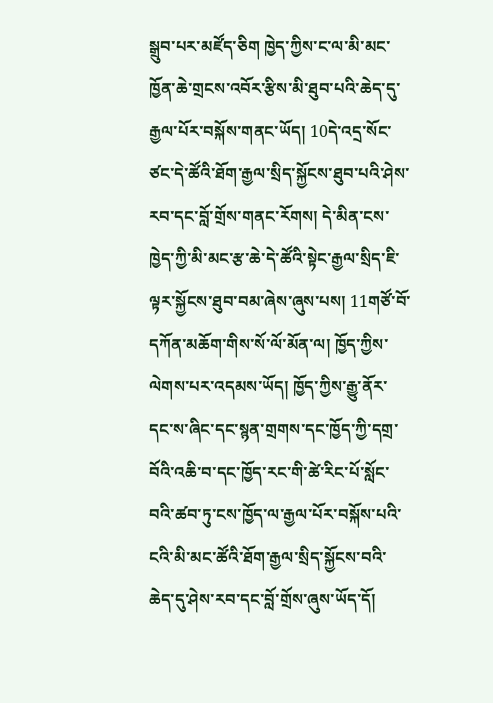སྒྲུབ་པར་མཛོད་ཅིག ཁྱེད་ཀྱིས་ང་ལ་མི་མང་ཁྱོན་ཆེ་གྲངས་འབོར་རྩིས་མི་ཐུབ་པའི་ཆེད་དུ་རྒྱལ་པོར་བསྐོས་གནང་ཡོད། 10དེ་འདྲ་སོང་ཙང་དེ་ཚོའི་ཐོག་རྒྱལ་སྲིད་སྐྱོངས་ཐུབ་པའི་ཤེས་རབ་དང་བློ་གྲོས་གནང་རོགས། དེ་མིན་ངས་ཁྱེད་ཀྱི་མི་མང་རྩ་ཆེ་དེ་ཚོའི་སྟེང་རྒྱལ་སྲིད་ཇི་ལྟར་སྐྱོངས་ཐུབ་བམ་ཞེས་ཞུས་པས། 11གཙོ་བོ་དཀོན་མཆོག་གིས་སོ་ལོ་མོན་ལ། ཁྱོད་ཀྱིས་ལེགས་པར་འདམས་ཡོད། ཁྱོད་ཀྱིས་རྒྱུ་ནོར་དང་ས་ཞིང་དང་སྙན་གྲགས་དང་ཁྱོད་ཀྱི་དགྲ་བོའི་འཆི་བ་དང་ཁྱོད་རང་གི་ཚེ་རིང་པོ་སློང་བའི་ཚབ་ཏུ་ངས་ཁྱོད་ལ་རྒྱལ་པོར་བསྐོས་པའི་ངའི་མི་མང་ཚོའི་ཐོག་རྒྱལ་སྲིད་སྐྱོངས་བའི་ཆེད་དུ་ཤེས་རབ་དང་བློ་གྲོས་ཞུས་ཡོད་དོ།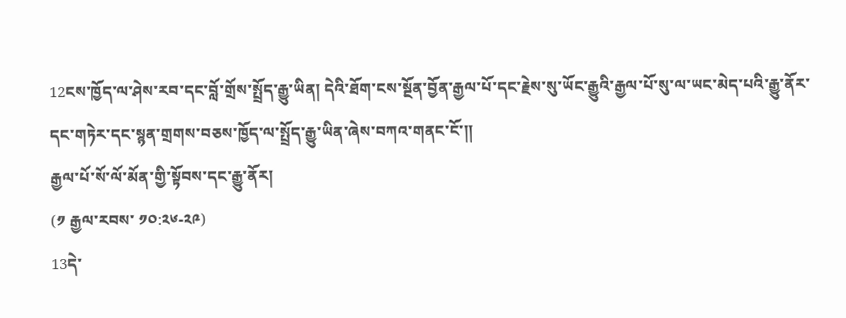12ངས་ཁྱོད་ལ་ཤེས་རབ་དང་བློ་གྲོས་སྤྲོད་རྒྱུ་ཡིན། དེའི་ཐོག་ངས་སྔོན་བྱོན་རྒྱལ་པོ་དང་རྗེས་སུ་ཡོང་རྒྱུའི་རྒྱལ་པོ་སུ་ལ་ཡང་མེད་པའི་རྒྱུ་ནོར་དང་གཏེར་དང་སྙན་གྲགས་བཅས་ཁྱོད་ལ་སྤྲོད་རྒྱུ་ཡིན་ཞེས་བཀའ་གནང་ངོ་༎
རྒྱལ་པོ་སོ་ལོ་མོན་གྱི་སྟོབས་དང་རྒྱུ་ནོར།
(༡ རྒྱལ་རབས་ ༡༠:༢༦-༢༩)
13དེ་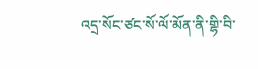འདྲ་སོང་ཙང་སོ་ལོ་མོན་ནི་གྷི་བི་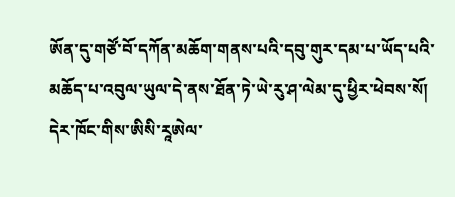ཨོན་དུ་གཙོ་བོ་དཀོན་མཆོག་གནས་པའི་དབུ་གུར་དམ་པ་ཡོད་པའི་མཆོད་པ་འབུལ་ཡུལ་དེ་ནས་ཐོན་ཏེ་ཡེ་རུ་ཤ་ལེམ་དུ་ཕྱིར་ཕེབས་སོ། དེར་ཁོང་གིས་ཨིསི་རཱཨེལ་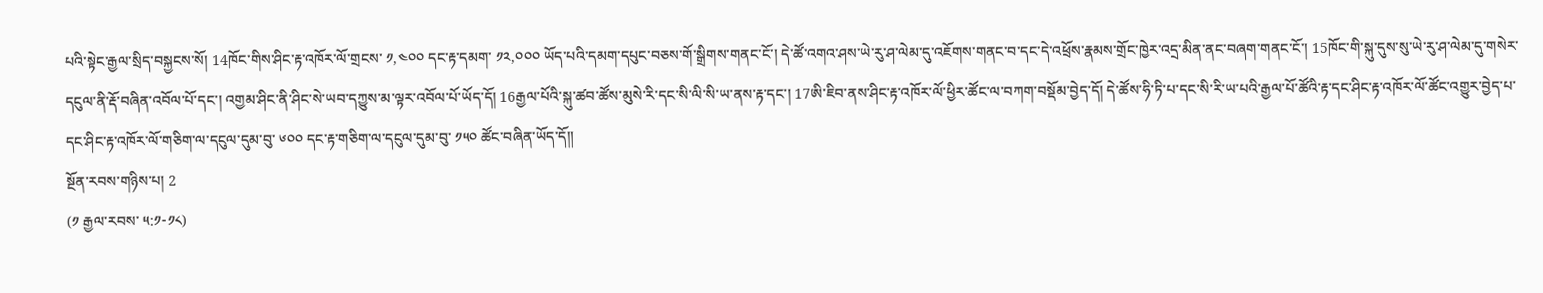པའི་སྟེང་རྒྱལ་སྲིད་བསྐྱངས་སོ། 14ཁོང་གིས་ཤིང་རྟ་འཁོར་ལོ་གྲངས་ ༡,༤༠༠ དང་རྟ་དམག་ ༡༢,༠༠༠ ཡོད་པའི་དམག་དཔུང་བཅས་གོ་སྒྲིགས་གནང་ངོ་། དེ་ཚོ་འགའ་ཤས་ཡེ་རུ་ཤ་ལེམ་དུ་འཇོགས་གནང་བ་དང་དེ་འཕྲོས་རྣམས་གྲོང་ཁྱེར་འདྲ་མིན་ནང་བཞག་གནང་ངོ་། 15ཁོང་གི་སྐུ་དུས་སུ་ཡེ་རུ་ཤ་ལེམ་དུ་གསེར་དངུལ་ནི་རྡོ་བཞིན་འབོལ་པོ་དང་། འགྱམ་ཤིང་ནི་ཤིང་སེ་ཡབ་དཀྱུས་མ་ལྟར་འབོལ་པོ་ཡོད་དོ། 16རྒྱལ་པོའི་སྐུ་ཚབ་ཚོས་མུསེ་རི་དང་སི་ལི་སི་ཡ་ནས་རྟ་དང་། 17ཨི་ཇིབ་ནས་ཤིང་རྟ་འཁོར་ལོ་ཕྱིར་ཚོང་ལ་བཀག་བསྡོམ་བྱེད་དོ། དེ་ཚོས་ཧི་ཏི་པ་དང་སི་རི་ཡ་པའི་རྒྱལ་པོ་ཚོའི་རྟ་དང་ཤིང་རྟ་འཁོར་ལོ་ཚོང་འགྱུར་བྱེད་པ་དང་ཤིང་རྟ་འཁོར་ལོ་གཅིག་ལ་དངུལ་དུམ་བུ་ ༦༠༠ དང་རྟ་གཅིག་ལ་དངུལ་དུམ་བུ་ ༡༥༠ ཚོང་བཞིན་ཡོད་དོ༎
སྔོན་རབས་གཉིས་པ། 2
(༡ རྒྱལ་རབས་ ༥:༡-༡༨)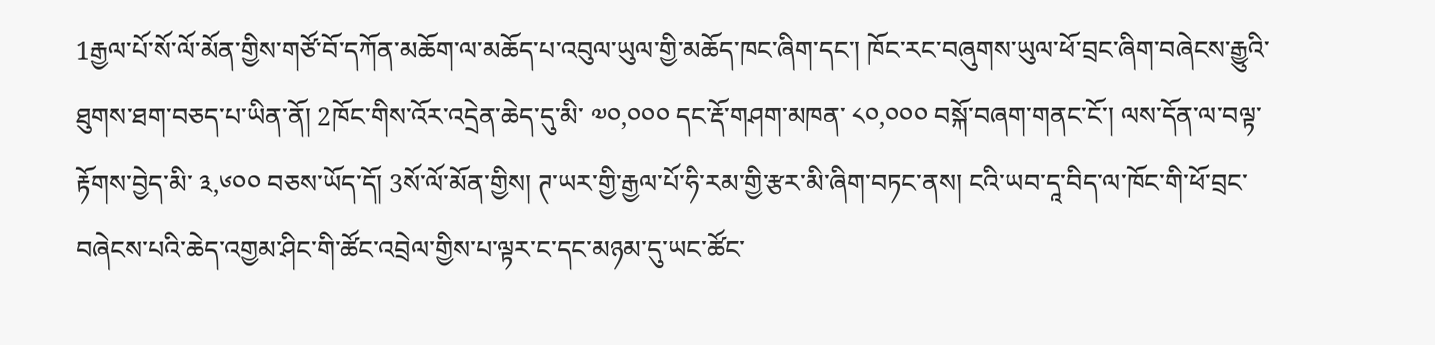1རྒྱལ་པོ་སོ་ལོ་མོན་གྱིས་གཙོ་བོ་དཀོན་མཆོག་ལ་མཆོད་པ་འབུལ་ཡུལ་གྱི་མཆོད་ཁང་ཞིག་དང་། ཁོང་རང་བཞུགས་ཡུལ་ཕོ་བྲང་ཞིག་བཞེངས་རྒྱུའི་ཐུགས་ཐག་བཅད་པ་ཡིན་ནོ། 2ཁོང་གིས་འོར་འདྲེན་ཆེད་དུ་མི་ ༧༠,༠༠༠ དང་རྡོ་གཤག་མཁན་ ༨༠,༠༠༠ བསྐོ་བཞག་གནང་ངོ་། ལས་དོན་ལ་བལྟ་རྟོགས་བྱེད་མི་ ༣,༦༠༠ བཅས་ཡོད་དོ། 3སོ་ལོ་མོན་གྱིས། ཊ་ཡར་གྱི་རྒྱལ་པོ་ཧི་རམ་གྱི་རྩར་མི་ཞིག་བཏང་ནས། ངའི་ཡབ་དཱ་བིད་ལ་ཁོང་གི་ཕོ་བྲང་བཞེངས་པའི་ཆེད་འགྱམ་ཤིང་གི་ཚོང་འབྲེལ་གྱིས་པ་ལྟར་ང་དང་མཉམ་དུ་ཡང་ཚོང་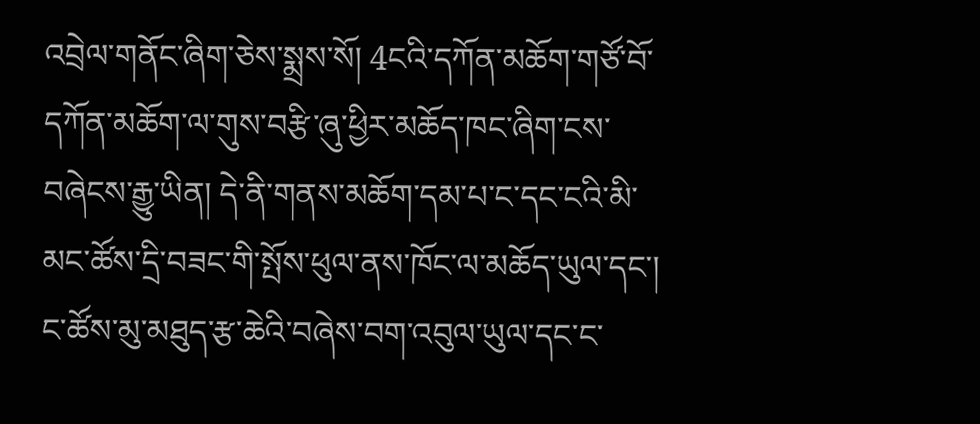འབྲེལ་གནོང་ཞིག་ཅེས་སྨྲས་སོ། 4ངའི་དཀོན་མཆོག་གཙོ་བོ་དཀོན་མཆོག་ལ་གུས་བརྩི་ཞུ་ཕྱིར་མཆོད་ཁང་ཞིག་ངས་བཞེངས་རྒྱུ་ཡིན། དེ་ནི་གནས་མཆོག་དམ་པ་ང་དང་ངའི་མི་མང་ཚོས་དྲི་བཟང་གི་སྤོས་ཕུལ་ནས་ཁོང་ལ་མཆོད་ཡུལ་དང་། ང་ཚོས་མུ་མཐུད་རྩ་ཆེའི་བཞེས་བག་འབུལ་ཡུལ་དང་ང་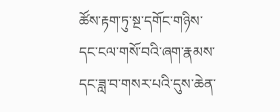ཚོས་རྟག་ཏུ་སྔ་དགོང་གཉིས་དང་ངལ་གསོ་བའི་ཞག་རྣམས་དང་ཟླ་བ་གསར་པའི་དུས་ཆེན་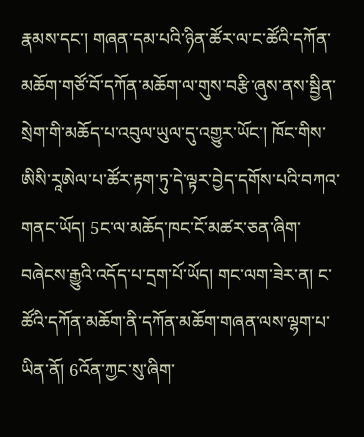རྣམས་དང་། གཞན་དམ་པའི་ཉིན་ཚོར་ལ་ང་ཚོའི་དཀོན་མཆོག་གཙོ་བོ་དཀོན་མཆོག་ལ་གུས་བརྩི་ཞུས་ནས་སྦྱིན་སྲེག་གི་མཆོད་པ་འབུལ་ཡུལ་དུ་འགྱུར་ཡོང་། ཁོང་གིས་ཨིསི་རཱཨེལ་པ་ཚོར་རྟག་ཏུ་དེ་ལྟར་བྱེད་དགོས་པའི་བཀའ་གནང་ཡོད། 5ང་ལ་མཆོད་ཁང་ངོ་མཚར་ཅན་ཞིག་བཞེངས་རྒྱུའི་འདོད་པ་དྲག་པོ་ཡོད། གང་ལག་ཟེར་ན། ང་ཚོའི་དཀོན་མཆོག་ནི་དཀོན་མཆོག་གཞན་ལས་ལྷག་པ་ཡིན་ནོ། 6འོན་ཀྱང་སུ་ཞིག་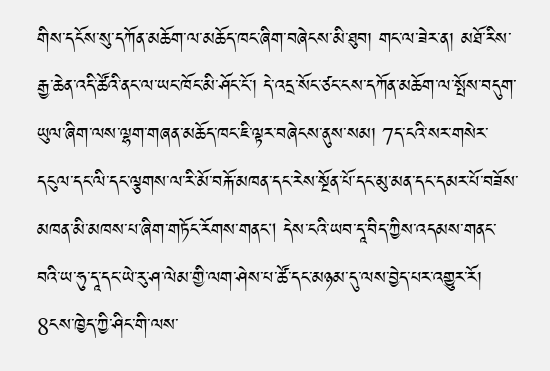གིས་དངོས་སུ་དཀོན་མཆོག་ལ་མཆོད་ཁང་ཞིག་བཞེངས་མི་ཐུབ། གང་ལ་ཟེར་ན། མཐོ་རིས་རྒྱ་ཆེན་འདི་ཚོའི་ནང་ལ་ཡང་ཁོང་མི་ཤོང་ངོ་། དེ་འདྲ་སོང་ཙང་ངས་དཀོན་མཆོག་ལ་སྤོས་བདུག་ཡུལ་ཞིག་ལས་ལྷག་གཞན་མཆོད་ཁང་ཇི་ལྟར་བཞེངས་ནུས་སམ། 7ད་ངའི་སར་གསེར་དངུལ་དང་ལི་དང་ལྕགས་ལ་རི་མོ་བརྐོ་མཁན་དང་རེས་སྔོན་པོ་དང་མུ་མན་དང་དམར་པོ་བཟོས་མཁན་མི་མཁས་པ་ཞིག་གཏོང་རོགས་གནང། དེས་ངའི་ཡབ་དཱ་བིད་ཀྱིས་འདམས་གནང་བའི་ཡ་ཧུ་དཱ་དང་ཡེ་རུ་ཤ་ལེམ་གྱི་ལག་ཤེས་པ་ཚོ་དང་མཉམ་དུ་ལས་བྱེད་པར་འགྱུར་རོ། 8ངས་ཁྱེད་ཀྱི་ཤིང་གི་ལས་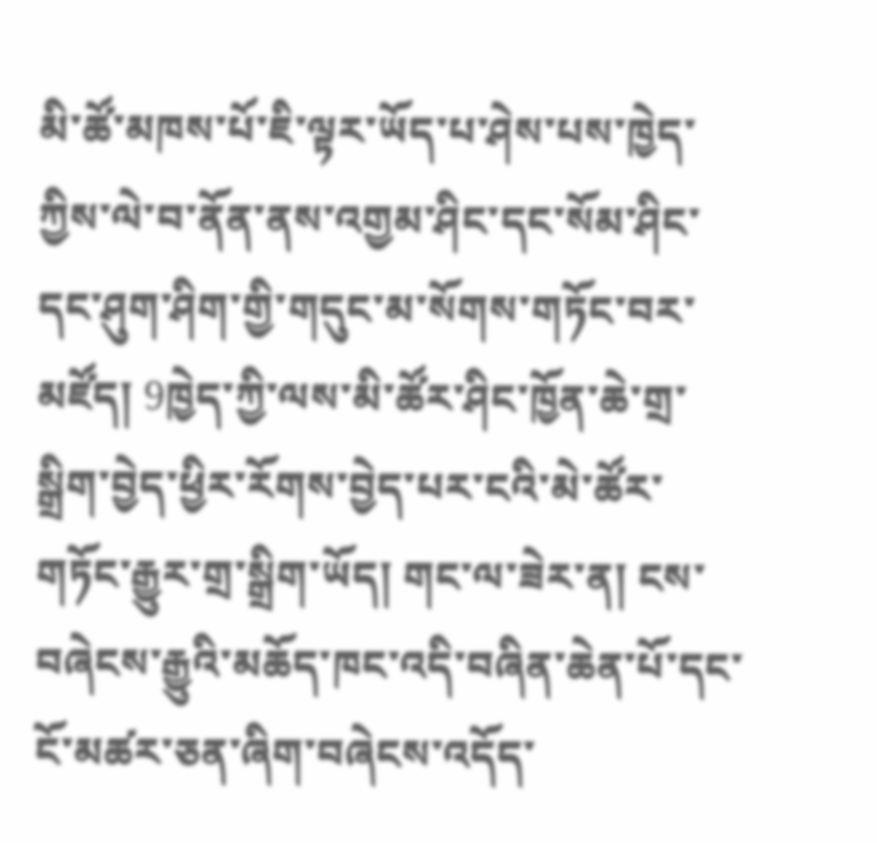མི་ཚོ་མཁས་པོ་ཇི་ལྟར་ཡོད་པ་ཤེས་པས་ཁྱེད་ཀྱིས་ལེ་བ་ནོན་ནས་འགྱམ་ཤིང་དང་སོམ་ཤིང་དང་ཤུག་ཤིག་གྱི་གདུང་མ་སོགས་གཏོང་བར་མཛོད། 9ཁྱེད་ཀྱི་ལས་མི་ཚོར་ཤིང་ཁྱོན་ཆེ་གྲ་སྒྲིག་བྱེད་ཕྱིར་རོགས་བྱེད་པར་ངའི་མེ་ཚོར་གཏོང་རྒྱུར་གྲ་སྒྲིག་ཡོད། གང་ལ་ཟེར་ན། ངས་བཞེངས་རྒྱུའི་མཆོད་ཁང་འདི་བཞིན་ཆེན་པོ་དང་ངོ་མཚར་ཅན་ཞིག་བཞེངས་འདོད་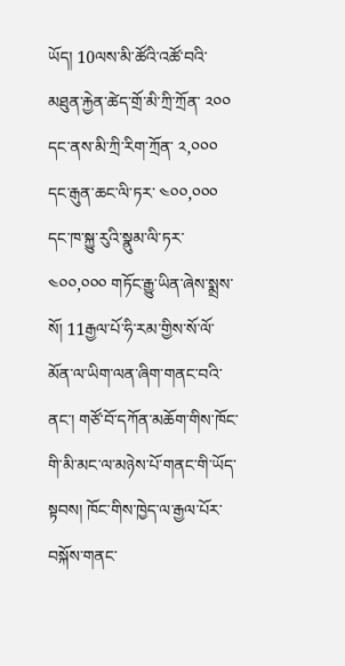ཡོད། 10ལས་མི་ཚོའི་འཚོ་བའི་མཐུན་རྐྱེན་ཚེད་གྲོ་མི་ཀྲི་ཀྲོན་ ༢༠༠ དང་ནས་མི་ཀྲི་རིག་ཀྲོན་ ༢,༠༠༠ དང་རྒུན་ཆང་ལི་ཏར་ ༤༠༠,༠༠༠ དང་ཁ་སྐྱུ་རུའི་སྣུམ་ལི་ཏར་ ༤༠༠,༠༠༠ གཏོང་རྒྱུ་ཡིན་ཞེས་སྨྲས་སོ། 11རྒྱལ་པོ་ཧི་རམ་གྱིས་སོ་ལོ་མོན་ལ་ཡིག་ལན་ཞིག་གནང་བའི་ནང་། གཙོ་བོ་དཀོན་མཆོག་གིས་ཁོང་གི་མི་མང་ལ་མཉེས་པོ་གནང་གི་ཡོད་སྟབས། ཁོང་གིས་ཁྱེད་ལ་རྒྱལ་པོར་བསྐོས་གནང་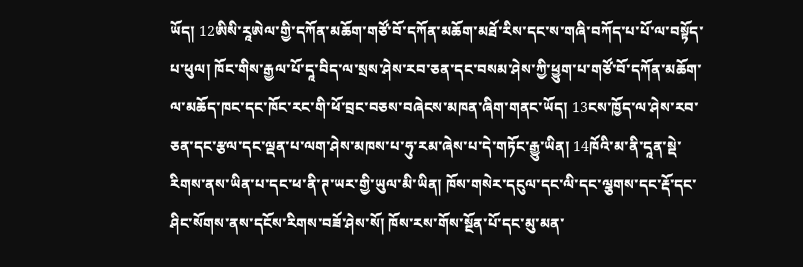ཡོད། 12ཨིསི་རཱཨེལ་གྱི་དཀོན་མཆོག་གཙོ་བོ་དཀོན་མཆོག་མཐོ་རིས་དང་ས་གཞི་བཀོད་པ་པོ་ལ་བསྟོད་པ་ཕུལ། ཁོང་གིས་རྒྱལ་པོ་དཱ་བིད་ལ་སྲས་ཤེས་རབ་ཅན་དང་བསམ་ཤེས་ཀྱི་ཕྱུག་པ་གཙོ་བོ་དཀོན་མཆོག་ལ་མཆོད་ཁང་དང་ཁོང་རང་གི་ཕོ་བྲང་བཅས་བཞེངས་མཁན་ཞིག་གནང་ཡོད། 13ངས་ཁྱོད་ལ་ཤེས་རབ་ཅན་དང་རྩལ་དང་ལྡན་པ་ལག་ཤེས་མཁས་པ་ཧུ་རམ་ཞེས་པ་དེ་གཏོང་རྒྱུ་ཡིན། 14ཁོའི་མ་ནི་དཱན་སྡེ་རིགས་ནས་ཡིན་པ་དང་ཕ་ནི་ཊ་ཡར་གྱི་ཡུལ་མི་ཡིན། ཁོས་གསེར་དངུལ་དང་ལི་དང་ལྕགས་དང་རྡོ་དང་ཤིང་སོགས་ནས་དངོས་རིགས་བཟོ་ཤེས་སོ། ཁོས་རས་གོས་སྔོན་པོ་དང་མུ་མན་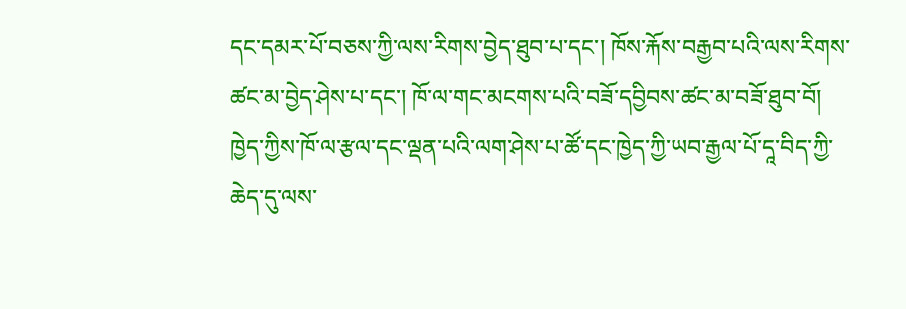དང་དམར་པོ་བཅས་ཀྱི་ལས་རིགས་བྱེད་ཐུབ་པ་དང་། ཁོས་རྐོས་བརྒྱབ་པའི་ལས་རིགས་ཚང་མ་བྱེད་ཤེས་པ་དང་། ཁོ་ལ་གང་མངགས་པའི་བཟོ་དབྱིབས་ཚང་མ་བཟོ་ཐུབ་བོ། ཁྱེད་ཀྱིས་ཁོ་ལ་རྩལ་དང་ལྡན་པའི་ལག་ཤེས་པ་ཚོ་དང་ཁྱེད་ཀྱི་ཡབ་རྒྱལ་པོ་དཱ་བིད་ཀྱི་ཆེད་དུ་ལས་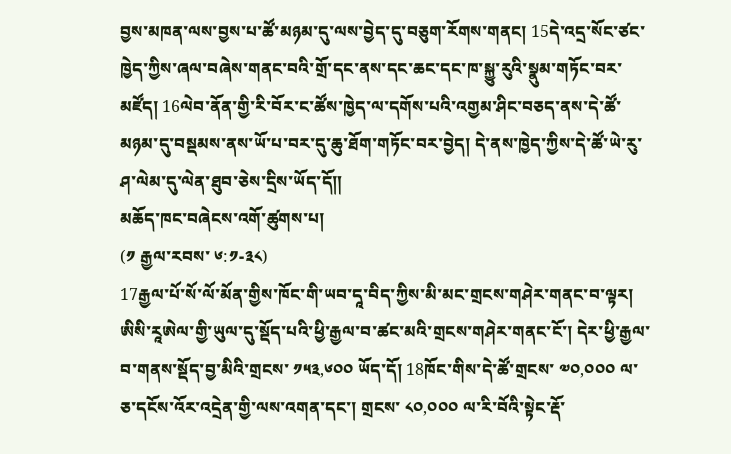བྱས་མཁན་ལས་བྱས་པ་ཚོ་མཉམ་དུ་ལས་བྱེད་དུ་བཅུག་རོགས་གནང། 15དེ་འདྲ་སོང་ཙང་ཁྱེད་ཀྱིས་ཞལ་བཞེས་གནང་བའི་གྲོ་དང་ནས་དང་ཆང་དང་ཁ་སྐྱུ་རུའི་སྣུམ་གཏོང་བར་མཛོད། 16ལེབ་ནོན་གྱི་རི་བོར་ང་ཚོས་ཁྱེད་ལ་དགོས་པའི་འགྱམ་ཤིང་བཅད་ནས་དེ་ཚོ་མཉམ་དུ་བསྡམས་ནས་ཡོ་པ་བར་དུ་ཆུ་ཐོག་གཏོང་བར་བྱེད། དེ་ནས་ཁྱེད་ཀྱིས་དེ་ཚོ་ཡེ་རུ་ཤ་ལེམ་དུ་ལེན་ཐུབ་ཅེས་དྲིས་ཡོད་དོ༎
མཆོད་ཁང་བཞེངས་འགོ་ཚུགས་པ།
(༡ རྒྱལ་རབས་ ༦:༡-༣༨)
17རྒྱལ་པོ་སོ་ལོ་མོན་གྱིས་ཁོང་གི་ཡབ་དཱ་བིད་ཀྱིས་མི་མང་གྲངས་གཤེར་གནང་བ་ལྟར། ཨིསི་རཱཨེལ་གྱི་ཡུལ་དུ་སྡོད་པའི་ཕྱི་རྒྱལ་བ་ཚང་མའི་གྲངས་གཤེར་གནང་ངོ་། དེར་ཕྱི་རྒྱལ་བ་གནས་སྡོད་བྱ་མིའི་གྲངས་ ༡༥༣,༦༠༠ ཡོད་དོ། 18ཁོང་གིས་དེ་ཚོ་གྲངས་ ༧༠,༠༠༠ ལ་ཅ་དངོས་འོར་འདྲེན་གྱི་ལས་འགན་དང་། གྲངས་ ༨༠,༠༠༠ ལ་རི་བོའི་སྟེང་རྡོ་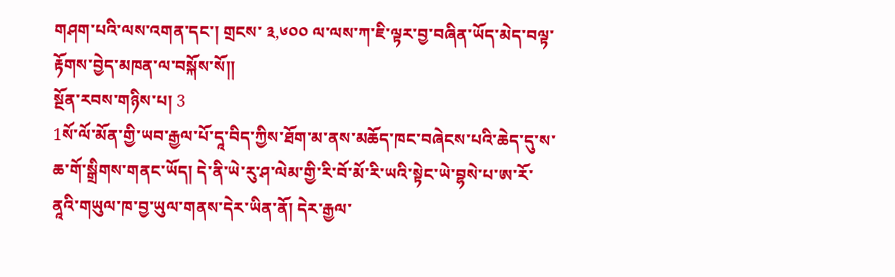གཤག་པའི་ལས་འགན་དང་། གྲངས་ ༣,༦༠༠ ལ་ལས་ཀ་ཇི་ལྟར་བྱ་བཞིན་ཡོད་མེད་བལྟ་རྟོགས་བྱེད་མཁན་ལ་བསྐོས་སོ༎
སྔོན་རབས་གཉིས་པ། 3
1སོ་ལོ་མོན་གྱི་ཡབ་རྒྱལ་པོ་དཱ་བིད་ཀྱིས་ཐོག་མ་ནས་མཆོད་ཁང་བཞེངས་པའི་ཆེད་དུ་ས་ཆ་གོ་སྒྲིགས་གནང་ཡོད། དེ་ནི་ཡེ་རུ་ཤ་ལེམ་གྱི་རི་བོ་མོ་རི་ཡའི་སྟེང་ཡེ་བྷསེ་པ་ཨ་རོ་ནཱའི་གཡུལ་ཁ་བྱ་ཡུལ་གནས་དེར་ཡིན་ནོ། དེར་རྒྱལ་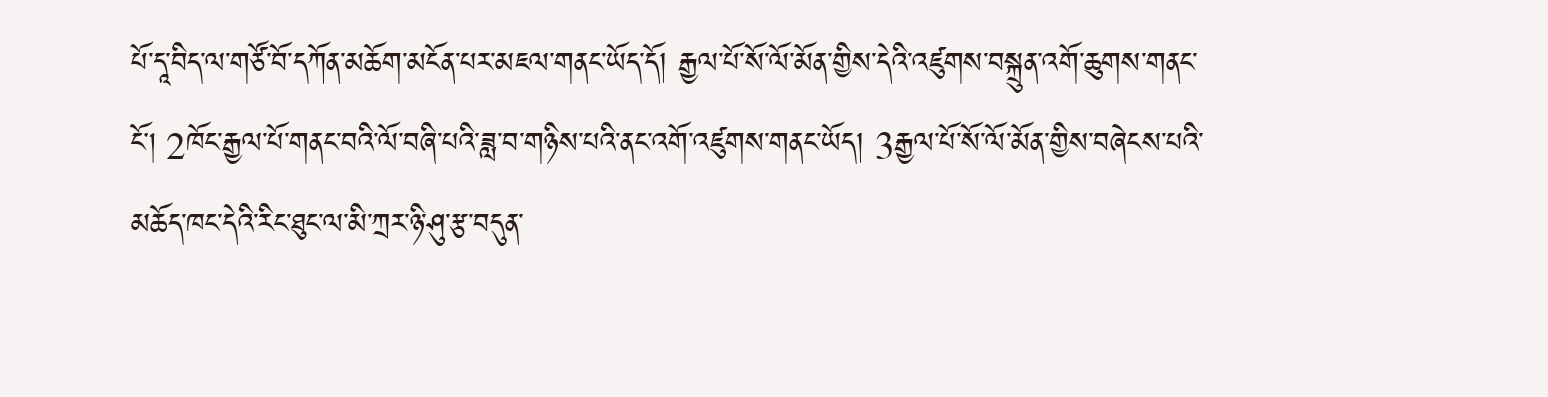པོ་དཱ་བིད་ལ་གཙོ་བོ་དཀོན་མཆོག་མངོན་པར་མཇལ་གནང་ཡོད་དོ། རྒྱལ་པོ་སོ་ལོ་མོན་གྱིས་དེའི་འཛུགས་བསྐྲུན་འགོ་ཆུགས་གནང་ངོ། 2ཁོང་རྒྱལ་པོ་གནང་བའི་ལོ་བཞི་པའི་ཟླ་བ་གཉིས་པའི་ནང་འགོ་འཛུགས་གནང་ཡོད། 3རྒྱལ་པོ་སོ་ལོ་མོན་གྱིས་བཞེངས་པའི་མཆོད་ཁང་དེའི་རིང་ཐུང་ལ་མི་ཀྲར་ཉི་ཤུ་རྩ་བདུན་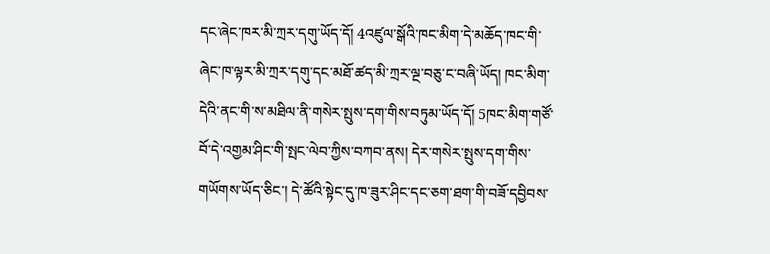དང་ཞེང་ཁར་མི་ཀྲར་དགུ་ཡོད་དོ། 4འཛུལ་སྒོའི་ཁང་མིག་དེ་མཆོད་ཁང་གི་ཞེང་ཁ་ལྟར་མི་ཀྲར་དགུ་དང་མཐོ་ཚད་མི་ཀྲར་ལྔ་བཅུ་ང་བཞི་ཡོད། ཁང་མིག་དེའི་ནང་གི་ས་མཐིལ་ནི་གསེར་སྤུས་དག་གིས་བཏུམ་ཡོད་དོ། 5ཁང་མིག་གཙོ་བོ་དེ་འགྱམ་ཤིང་གི་སྤང་ལེབ་ཀྱིས་བཀབ་ནས། དེར་གསེར་སྤུས་དག་གིས་གཡོགས་ཡོད་ཅིང་། དེ་ཚོའི་སྟེང་དུ་ཁ་ཟུར་ཤིང་དང་ཅག་ཐག་གི་བཟོ་དབྱིབས་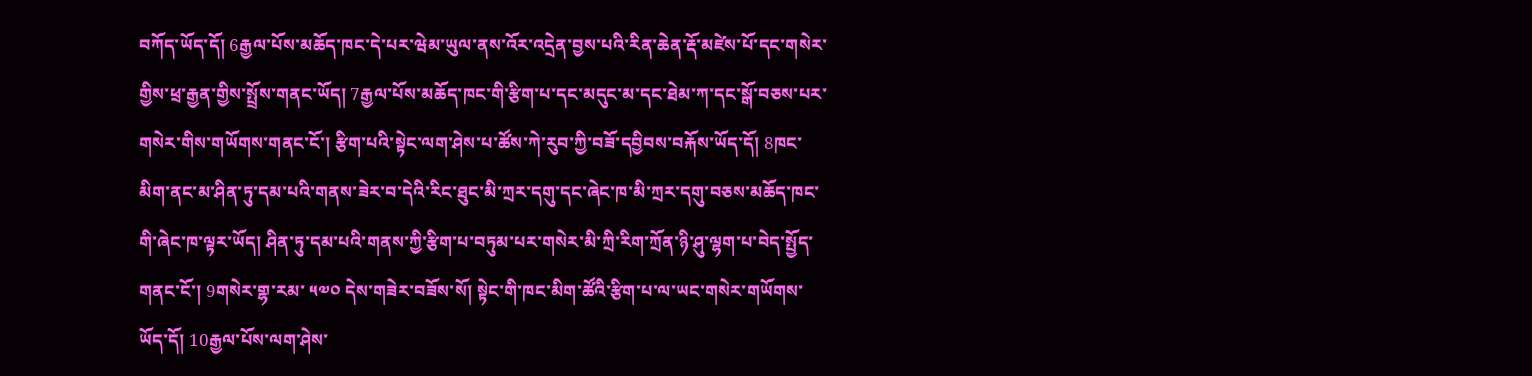བཀོད་ཡོད་དོ། 6རྒྱལ་པོས་མཆོད་ཁང་དེ་པར་ཝེམ་ཡུལ་ནས་འོར་འདྲེན་བྱས་པའི་རིན་ཆེན་རྡོ་མཛེས་པོ་དང་གསེར་གྱིས་ཕྲ་རྒྱན་གྱིས་སྤྲོས་གནང་ཡོད། 7རྒྱལ་པོས་མཆོད་ཁང་གི་རྩིག་པ་དང་མདུང་མ་དང་ཐེམ་ཀ་དང་སྒོ་བཅས་པར་གསེར་གིས་གཡོགས་གནང་ངོ་། རྩིག་པའི་སྟེང་ལག་ཤེས་པ་ཚོས་ཀེ་རུབ་ཀྱི་བཟོ་དབྱིབས་བརྐོས་ཡོད་དོ། 8ཁང་མིག་ནང་མ་ཤིན་ཏུ་དམ་པའི་གནས་ཟེར་བ་དེའི་རིང་ཐུང་མི་ཀྲར་དགུ་དང་ཞེང་ཁ་མི་ཀྲར་དགུ་བཅས་མཆོད་ཁང་གི་ཞེང་ཁ་ལྟར་ཡོད། ཤིན་ཏུ་དམ་པའི་གནས་ཀྱི་རྩིག་པ་བཏུམ་པར་གསེར་མི་ཀྲི་རིག་ཀྲོན་ཉི་ཤུ་ལྷག་པ་བེད་སྤྱོད་གནང་ངོ་། 9གསེར་གྷ་རམ་ ༥༧༠ དེས་གཟེར་བཟོས་སོ། སྟེང་གི་ཁང་མིག་ཚོའི་རྩིག་པ་ལ་ཡང་གསེར་གཡོགས་ཡོད་དོ། 10རྒྱལ་པོས་ལག་ཤེས་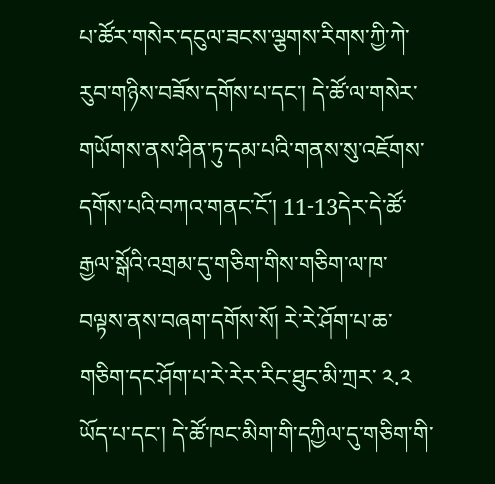པ་ཚོར་གསེར་དངུལ་ཟངས་ལྕགས་རིགས་ཀྱི་ཀེ་རུབ་གཉིས་བཟོས་དགོས་པ་དང་། དེ་ཚོ་ལ་གསེར་གཡོགས་ནས་ཤིན་ཏུ་དམ་པའི་གནས་སུ་འཇོགས་དགོས་པའི་བཀའ་གནང་ངོ་། 11-13དེར་དེ་ཚོ་རྒྱལ་སྒོའི་འགྲམ་དུ་གཅིག་གིས་གཅིག་ལ་ཁ་བལྟས་ནས་བཞག་དགོས་སོ། རེ་རེ་ཤོག་པ་ཆ་གཅིག་དང་ཤོག་པ་རེ་རེར་རིང་ཐུང་མི་ཀྲར་ ༢.༢ ཡོད་པ་དང་། དེ་ཚོ་ཁང་མིག་གི་དཀྱིལ་དུ་གཅིག་གི་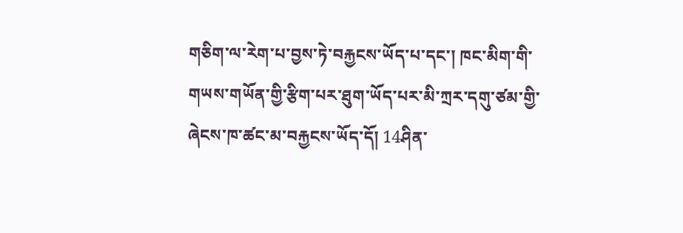གཅིག་ལ་རེག་པ་བྱས་ཏེ་བརྐྱངས་ཡོད་པ་དང་། ཁང་མིག་གི་གཡས་གཡོན་གྱི་རྩིག་པར་ཐུག་ཡོད་པར་མི་ཀྲར་དགུ་ཙམ་གྱི་ཞེངས་ཁ་ཚང་མ་བརྐྱངས་ཡོད་དོ། 14ཤིན་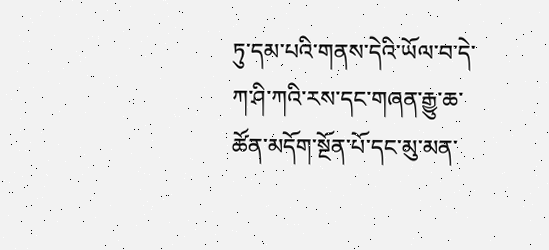ཏུ་དམ་པའི་གནས་དེའི་ཡོལ་བ་དེ་ཀ་ཤི་ཀའི་རས་དང་གཞན་རྒྱུ་ཆ་ཚོན་མདོག་སྔོན་པོ་དང་མུ་མན་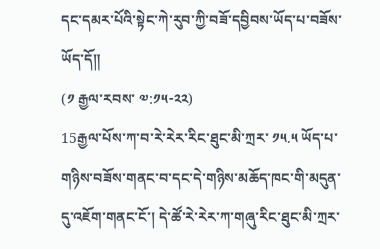དང་དམར་པོའི་སྟེང་ཀེ་རུབ་ཀྱི་བཟོ་དབྱིབས་ཡོད་པ་བཟོས་ཡོད་དོ༎
(༡ རྒྱལ་རབས་ ༧:༡༥-༢༢)
15རྒྱལ་པོས་ཀ་བ་རེ་རེར་རིང་ཐུང་མི་ཀྲར་ ༡༥.༥ ཡོད་པ་གཉིས་བཟོས་གནང་བ་དང་དེ་གཉིས་མཆོད་ཁང་གི་མདུན་དུ་འཇོག་གནང་ངོ་། དེ་ཚོ་རེ་རེར་ཀ་གཞུ་རིང་ཐུང་མི་ཀྲར་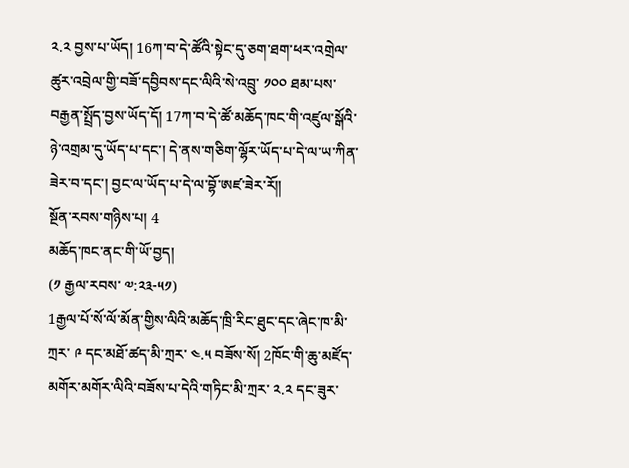༢.༢ བྱས་པ་ཡོད། 16ཀ་བ་དེ་ཚོའི་སྟེང་དུ་ཅག་ཐག་ཕར་འགྲེལ་ཚུར་འབྲེལ་གྱི་བཟོ་དབྱིབས་དང་ལིའི་སེ་འབྲུ་ ༡༠༠ ཐམ་པས་བརྒྱན་སྤྲོད་བྱས་ཡོད་དོ། 17ཀ་བ་དེ་ཚོ་མཆོད་ཁང་གི་འཛུལ་སྒོའི་ཉེ་འགྲམ་དུ་ཡོད་པ་དང་། དེ་ནས་གཅིག་ལྷོར་ཡོད་པ་དེ་ལ་ཡ་ཀིན་ཟེར་བ་དང་། བྱང་ལ་ཡོད་པ་དེ་ལ་བྷོ་ཨཛ་ཟེར་རོ༎
སྔོན་རབས་གཉིས་པ། 4
མཆོད་ཁང་ནང་གི་ཡོ་བྱད།
(༡ རྒྱལ་རབས་ ༧:༢༣-༥༡)
1རྒྱལ་པོ་སོ་ལོ་མོན་གྱིས་ལིའི་མཆོད་ཁྲི་རིང་ཐུང་དང་ཞེང་ཁ་མི་ཀྲར་ ༩ དང་མཐོ་ཚད་མི་ཀྲར་ ༤.༥ བཟོས་སོ། 2ཁོང་གི་ཆུ་མཛོད་མགོར་མགོར་ལིའི་བཟོས་པ་དེའི་གཏིང་མི་ཀྲར་ ༢.༢ དང་ཟུར་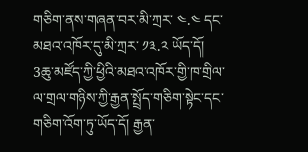གཅིག་ནས་གཞན་བར་མི་ཀྲར་ ༤.༤ དང་མཐའ་འཁོར་དུ་མི་ཀྲར་ ༡༣.༢ ཡོད་དོ། 3ཆུ་མཛོད་ཀྱི་ཕྱིའི་མཐའ་འཁོར་གྱི་ཁ་གྲིལ་ལ་གྲལ་གཉིས་ཀྱི་རྒྱན་སྤྲོད་གཅིག་སྟེང་དང་གཅིག་འོག་ཏུ་ཡོད་དོ། རྒྱན་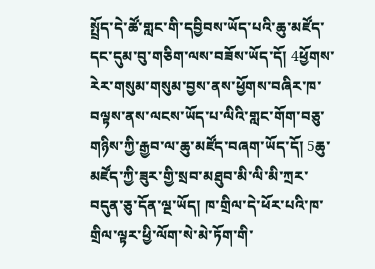སྤྲོད་དེ་ཚོ་གླང་གི་དབྱིབས་ཡོད་པའི་ཆུ་མཛོད་དང་དུམ་བུ་གཅིག་ལས་བཟོས་ཡོད་དོ། 4ཕྱོགས་རེར་གསུམ་གསུམ་བྱས་ནས་ཕྱོགས་བཞིར་ཁ་བལྟས་ནས་ལངས་ཡོད་པ་ལིའི་གླང་གོག་བཅུ་གཉིས་ཀྱི་རྒྱབ་ལ་ཆུ་མཛོད་བཞག་ཡོད་དོ། 5ཆུ་མཛོད་ཀྱི་ཟུར་གྱི་སྲབ་མཐུབ་མི་ལི་མི་ཀྲར་བདུན་ཅུ་དོན་ལྔ་ཡོད། ཁ་གྲིལ་དེ་ཕོར་པའི་ཁ་གྲིལ་ལྟར་ཕྱི་ལོག་སེ་མེ་ཏོག་གི་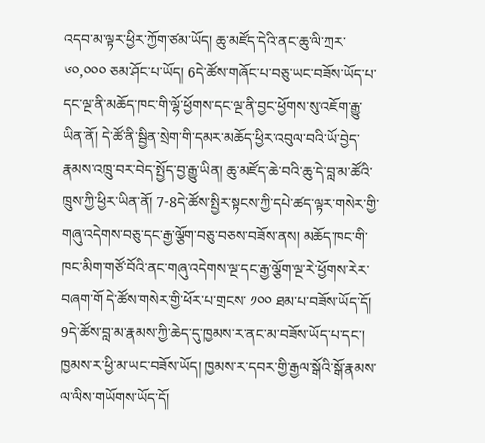འདབ་མ་ལྟར་ཕྱིར་ཀྱོག་ཙམ་ཡོད། ཆུ་མཛོད་དེའི་ནང་ཆུ་ལི་ཀྲར་ ༦༠,༠༠༠ ཅམ་ཤོང་པ་ཡོད། 6དེ་ཚོས་གཞོང་པ་བཅུ་ཡང་བཟོས་ཡོད་པ་དང་ལྔ་ནི་མཆོད་ཁང་གི་ལྷོ་ཕྱོགས་དང་ལྔ་ནི་བྱང་ཕྱོགས་སུ་འཇོག་རྒྱུ་ཡིན་ནོ། དེ་ཚོ་ནི་སྦྱིན་སྲེག་གི་དམར་མཆོད་ཕྱིར་འབུལ་བའི་ཡོ་བྱེད་རྣམས་འཁྲུ་བར་བེད་སྤྱོད་བྱ་རྒྱུ་ཡིན། ཆུ་མཛོད་ཆེ་བའི་ཆུ་དེ་བླ་མ་ཚོའི་ཁྲུས་ཀྱི་ཕྱིར་ཡིན་ནོ། 7-8དེ་ཚོས་སྤྱིར་སྟངས་ཀྱི་དཔེ་ཚད་ལྟར་གསེར་གྱི་གཞུ་འདེགས་བཅུ་དང་རྒྱ་ལྕོག་བཅུ་བཅས་བཟོས་ནས། མཆོད་ཁང་གི་ཁང་མིག་གཙོ་བོའི་ནང་གཞུ་འདེགས་ལྔ་དང་རྒྱ་ལྕོག་ལྔ་རེ་ཕྱོགས་རེར་བཞག་གོ དེ་ཚོས་གསེར་གྱི་ཕོར་པ་གྲངས་ ༡༠༠ ཐམ་པ་བཟོས་ཡོད་དོ། 9དེ་ཚོས་བླ་མ་རྣམས་ཀྱི་ཆེད་དུ་ཁྱམས་ར་ནང་མ་བཟོས་ཡོད་པ་དང་། ཁྱམས་ར་ཕྱི་མ་ཡང་བཟོས་ཡོད། ཁྱམས་ར་དབར་གྱི་རྒྱལ་སྒོའི་སྒོ་རྣམས་ལ་ལིས་གཡོགས་ཡོད་དོ།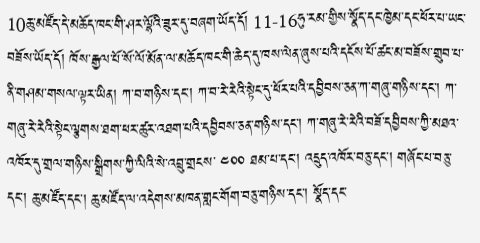10ཆུ་མཛོད་དེ་མཆོད་ཁང་གི་ཤར་ལྷོའི་ཟུར་དུ་བཞག་ཡོད་དོ། 11-16ཧུ་རམ་གྱིས་སྣོད་དང་ཁྱེམ་དང་ཕོར་པ་ཡང་བཟོས་ཡོད་དོ། ཁོས་རྒྱལ་པོ་སོ་ལོ་མོན་ལ་མཆོད་ཁང་གི་ཆེད་དུ་ཁས་ལེན་ཞུས་པའི་དངོས་པོ་ཚང་མ་བཟོས་གྲུབ་པ་ནི་གཤམ་གསལ་ལྟར་ཡིན། ཀ་བ་གཉིས་དང་། ཀ་བ་རེ་རེའི་སྟེང་དུ་ཕོར་པའི་དབྱིབས་ཅན་ཀ་གཞུ་གཉིས་དང་། ཀ་གཞུ་རེ་རེའི་སྟེང་ལྕགས་ཐག་ཕར་ཚུར་འཐག་པའི་དབྱིབས་ཅན་གཉིས་དང་། ཀ་གཞུ་རེ་རེའི་བཟོ་དབྱིབས་ཀྱི་མཐའ་འཁོར་དུ་གྲལ་གཉིས་སྒྲིགས་ཀྱི་ལིའི་སེ་འབྲུ་གྲངས་ ༤༠༠ ཐམ་པ་དང་། འདྲུད་འཁོར་བཅུ་དང་། གཞོང་པ་བཅུ་དང་། ཆུ་མཛོད་དང་། ཆུ་མཛོད་ལ་འདེགས་མཁན་གླང་གོག་བཅུ་གཉིས་དང་། སྣོད་དང་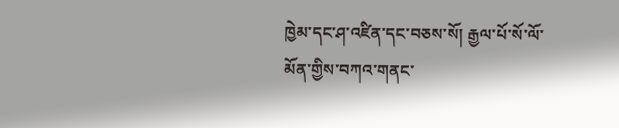ཁྱེམ་དང་ཤ་འཛིན་དང་བཅས་སོ། རྒྱལ་པོ་སོ་ལོ་མོན་གྱིས་བཀའ་གནང་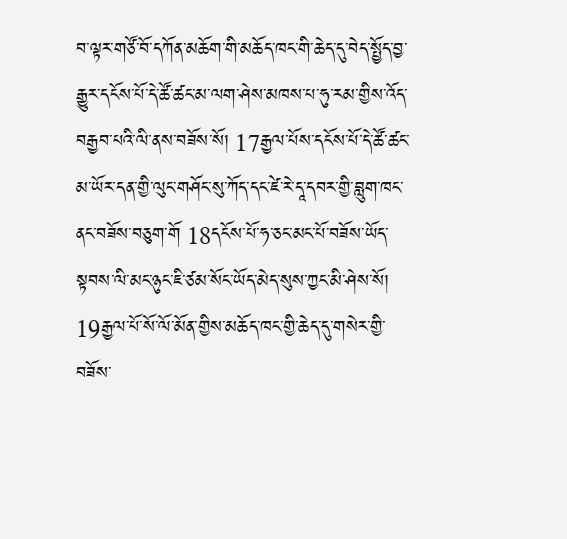བ་ལྟར་གཙོ་བོ་དཀོན་མཆོག་གི་མཆོད་ཁང་གི་ཆེད་དུ་བེད་སྤྱོད་བྱ་རྒྱུར་དངོས་པོ་དེ་ཚོ་ཚང་མ་ལག་ཤེས་མཁས་པ་ཧུ་རམ་གྱིས་འོད་བརྒྱབ་པའི་ལི་ནས་བཟོས་སོ། 17རྒྱལ་པོས་དངོས་པོ་དེ་ཚོ་ཚང་མ་ཡོར་དན་གྱི་ལུང་གཤོང་སུ་ཀོད་དང་ཛེ་རེ་དཱ་དབར་གྱི་བླུག་ཁང་ནང་བཟོས་བཅུག་གོ 18དངོས་པོ་ཧ་ཅང་མང་པོ་བཟོས་ཡོད་སྟབས་ལི་མང་ཉུང་ཇི་ཙམ་སོང་ཡོད་མེད་སུས་ཀྱང་མི་ཤེས་སོ། 19རྒྱལ་པོ་སོ་ལོ་མོན་གྱིས་མཆོད་ཁང་གྱི་ཆེད་དུ་གསེར་གྱི་བཟོས་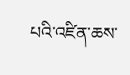པའི་འཛིན་ཆས་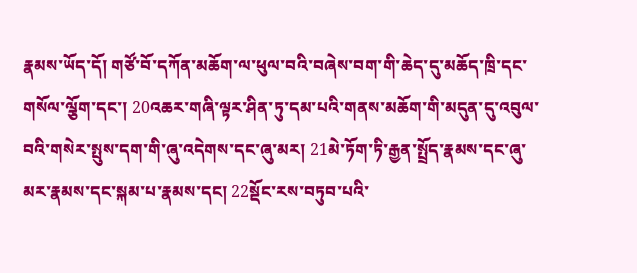རྣམས་ཡོད་དོ། གཙོ་བོ་དཀོན་མཆོག་ལ་ཕུལ་བའི་བཞེས་བག་གི་ཆེད་དུ་མཆོད་ཁྲི་དང་གསོལ་ལྕོག་དང་། 20འཆར་གཞི་ལྟར་ཤིན་ཏུ་དམ་པའི་གནས་མཆོག་གི་མདུན་དུ་འབུལ་བའི་གསེར་སྤུས་དག་གི་ཞུ་འདེགས་དང་ཞུ་མར། 21མེ་ཏོག་ཏི་རྒྱན་སྤྲོད་རྣམས་དང་ཞུ་མར་རྣམས་དང་སྐམ་པ་རྣམས་དང། 22སྡོང་རས་བཏུབ་པའི་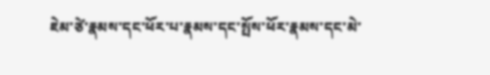ཇེམ་ཙེ་རྣམས་དང་ཕོར་པ་རྣམས་དང་སྤོས་ཕོར་རྣམས་དང་མེ་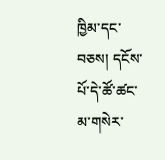ཁྱིམ་དང་བཅས། དངོས་པོ་དེ་ཚོ་ཚང་མ་གསེར་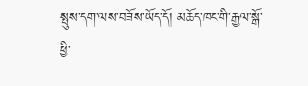སྤུས་དག་ལས་བཟོས་ཡོད་དོ། མཆོད་ཁང་གི་རྒྱལ་སྒོ་ཕྱི་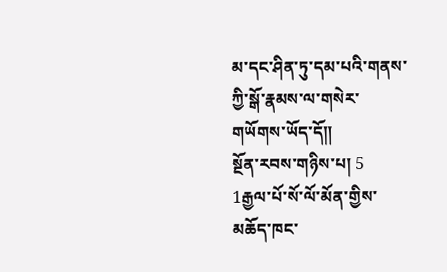མ་དང་ཤིན་ཏུ་དམ་པའི་གནས་ཀྱི་སྒོ་རྣམས་ལ་གསེར་གཡོགས་ཡོད་དོ༎
སྔོན་རབས་གཉིས་པ། 5
1རྒྱལ་པོ་སོ་ལོ་མོན་གྱིས་མཆོད་ཁང་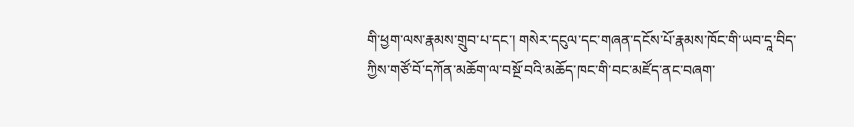གི་ཕྱག་ལས་རྣམས་གྲུབ་པ་དང་། གསེར་དངུལ་དང་གཞན་དངོས་པོ་རྣམས་ཁོང་གི་ཡབ་དཱ་བིད་ཀྱིས་གཙོ་བོ་དཀོན་མཆོག་ལ་བསྔོ་བའི་མཆོད་ཁང་གི་བང་མཛོད་ནང་བཞག་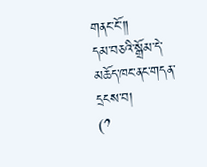གནང་ངོ་༎
དམ་བཅའི་སྒྲོམ་དེ་མཆོད་ཁང་ནང་གདན་དྲངས་བ།
(༡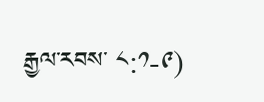རྒྱལ་རབས་ ༨:༡-༩)